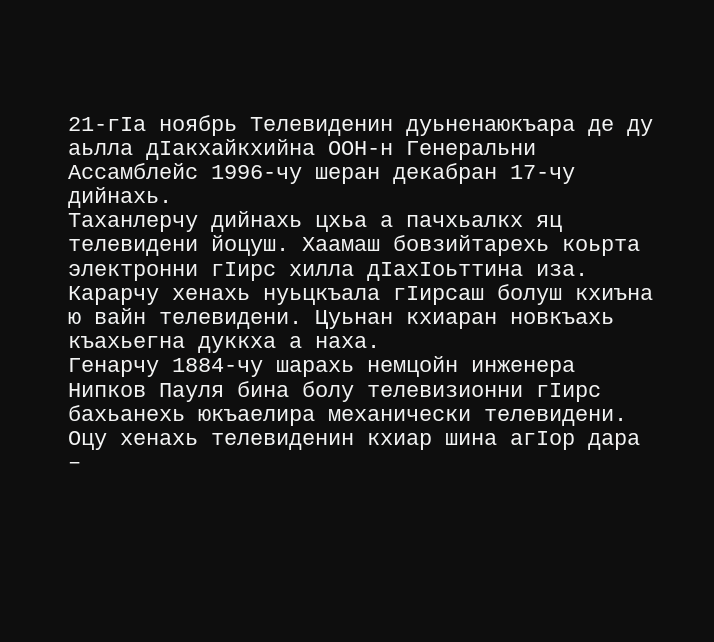21-гIа ноябрь Телевиденин дуьненаюкъара де ду аьлла дIакхайкхийна ООН-н Генеральни Ассамблейс 1996-чу шеран декабран 17-чу дийнахь.
Таханлерчу дийнахь цхьа а пачхьалкх яц телевидени йоцуш. Хаамаш бовзийтарехь коьрта электронни гIирс хилла дIахIоьттина иза. Карарчу хенахь нуьцкъала гIирсаш болуш кхиъна ю вайн телевидени. Цуьнан кхиаран новкъахь къахьегна дуккха а наха.
Генарчу 1884-чу шарахь немцойн инженера Нипков Пауля бина болу телевизионни гIирс бахьанехь юкъаелира механически телевидени. Оцу хенахь телевиденин кхиар шина агIор дара –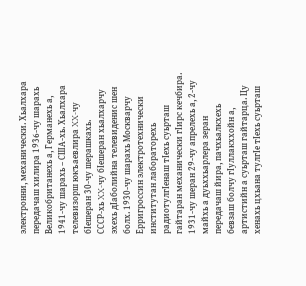электронни, механически. Хьалхара передачаш хилира 1936-чу шарахь Великобританехь а, Германехь а, 1941-чу шарахь – США-хь. Хьалхара телевизорш юкъаевлира XX-чу бIешеран 30-чу шерашкахь.
СССР-хь XX-чу бIешеран хьалхарчу эхехь дIаболийна телевиденис шен болх. 1930-чу шарахь Москварчу Ерригроссин электротехнически институтан лабораторехь радиотулгIенаш тIехь суьрташ гайтаран механически гIирс кечбира. 1931-чу шеран 29-чу апрелехь а, 2-чу майхь а дуьххьарлера зеран передачаш йира, пачхьалкхехь бевзаш болчу гIуллакххойн а, артистийн а суьрташ гайтарца. Цу хенахь цхьана тулгIе тIехь суьрташ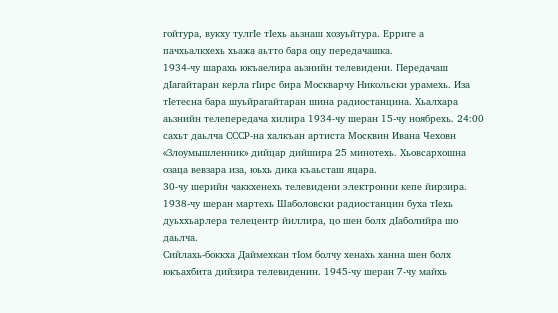гойтура, вукху тулгIе тIехь аьзнаш хозуьйтура. Ерриге а пачхьалкхехь хьажа аьтто бара оцу передачашка.
1934-чу шарахь юкъаелира аьзнийн телевидени. Передачаш дIагайтаран керла гIирс бира Москварчу Никольски урамехь. Иза тIетесна бара шуьйрагайтаран шина радиостанцина. Хьалхара аьзнийн телепередача хилира 1934-чу шеран 15-чу ноябрехь. 24:00 сахьт даьлча СССР-на халкъан артиста Москвин Ивана Чеховн «Злоумышленник» дийцар дийшира 25 минотехь. Хьовсархошна озаца вевзара иза, юьхь дика къаьсташ яцара.
30-чу шерийн чаккхенехь телевидени электронни кепе йирзира. 1938-чу шеран мартехь Шаболовски радиостанцин буха тIехь дуьххьарлера телецентр йиллира, цо шен болх дIаболийра шо даьлча.
Сийлахь-боккха Даймехкан тIом болчу хенахь ханна шен болх юкъахбита дийзира телевиденин. 1945-чу шеран 7-чу майхь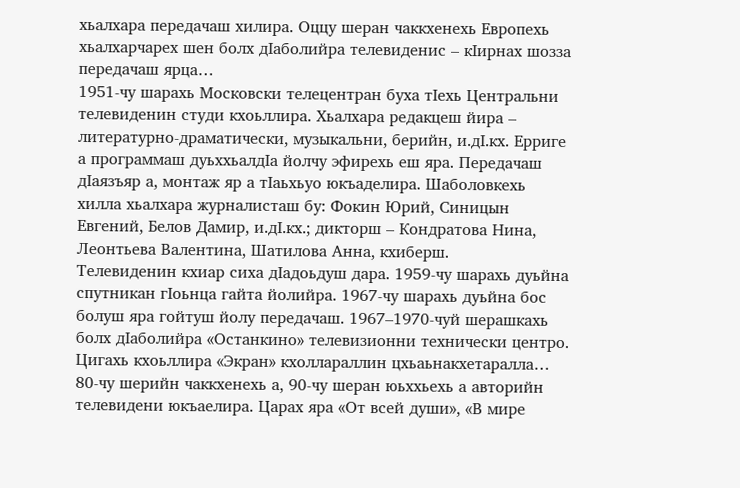хьалхара передачаш хилира. Оццу шеран чаккхенехь Европехь хьалхарчарех шен болх дIаболийра телевиденис – кIирнах шозза передачаш ярца…
1951-чу шарахь Московски телецентран буха тIехь Центральни телевиденин студи кхоьллира. Хьалхара редакцеш йира – литературно-драматически, музыкальни, берийн, и.дI.кх. Ерриге а программаш дуьххьалдIа йолчу эфирехь еш яра. Передачаш дIаязъяр а, монтаж яр а тIаьхьуо юкъаделира. Шаболовкехь хилла хьалхара журналисташ бу: Фокин Юрий, Синицын Евгений, Белов Дамир, и.дI.кх.; дикторш – Кондратова Нина, Леонтьева Валентина, Шатилова Анна, кхиберш.
Телевиденин кхиар сиха дIадоьдуш дара. 1959-чу шарахь дуьйна спутникан гIоьнца гайта йолийра. 1967-чу шарахь дуьйна бос болуш яра гойтуш йолу передачаш. 1967–1970-чуй шерашкахь болх дIаболийра «Останкино» телевизионни технически центро. Цигахь кхоьллира «Экран» кхоллараллин цхьаьнакхетаралла…
80-чу шерийн чаккхенехь а, 90-чу шеран юьххьехь а авторийн телевидени юкъаелира. Царах яра «От всей души», «В мире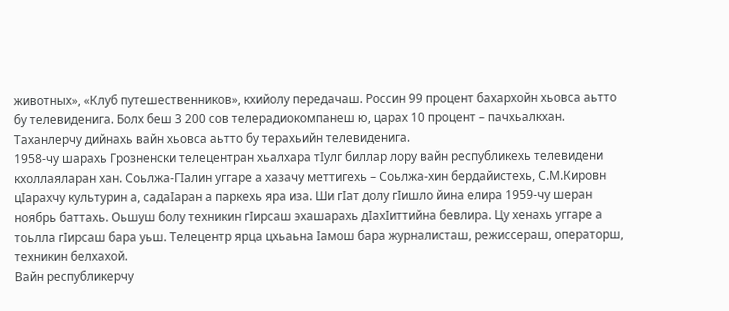животных», «Клуб путешественников», кхийолу передачаш. Россин 99 процент бахархойн хьовса аьтто бу телевиденига. Болх беш 3 200 сов телерадиокомпанеш ю, царах 10 процент – пачхьалкхан. Таханлерчу дийнахь вайн хьовса аьтто бу терахьийн телевиденига.
1958-чу шарахь Грозненски телецентран хьалхара тIулг биллар лору вайн республикехь телевидени кхоллаяларан хан. Соьлжа-ГIалин уггаре а хазачу меттигехь – Соьлжа-хин бердайистехь, С.М.Кировн цIарахчу культурин а, садаIаран а паркехь яра иза. Ши гIат долу гIишло йина елира 1959-чу шеран ноябрь баттахь. Оьшуш болу техникин гIирсаш эхашарахь дIахIиттийна бевлира. Цу хенахь уггаре а тоьлла гIирсаш бара уьш. Телецентр ярца цхьаьна Iамош бара журналисташ, режиссераш, операторш, техникин белхахой.
Вайн республикерчу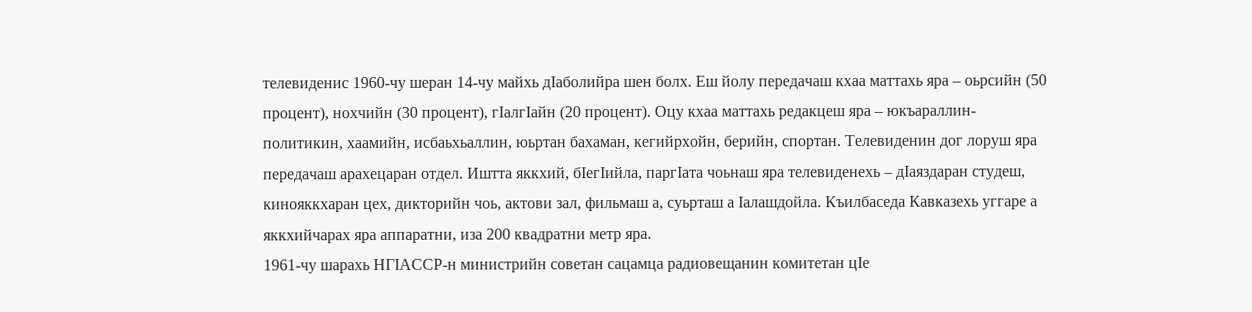телевиденис 1960-чу шеран 14-чу майхь дIаболийра шен болх. Еш йолу передачаш кхаа маттахь яра – оьрсийн (50 процент), нохчийн (30 процент), гIалгIайн (20 процент). Оцу кхаа маттахь редакцеш яра – юкъараллин-политикин, хаамийн, исбаьхьаллин, юьртан бахаман, кегийрхойн, берийн, спортан. Телевиденин дог лоруш яра передачаш арахецаран отдел. Иштта яккхий, бIегIийла, паргIата чоьнаш яра телевиденехь – дIаяздаран студеш, кинояккхаран цех, дикторийн чоь, актови зал, фильмаш а, суьрташ а Iалашдойла. Къилбаседа Кавказехь уггаре а яккхийчарах яра аппаратни, иза 200 квадратни метр яра.
1961-чу шарахь НГIАССР-н министрийн советан сацамца радиовещанин комитетан цIе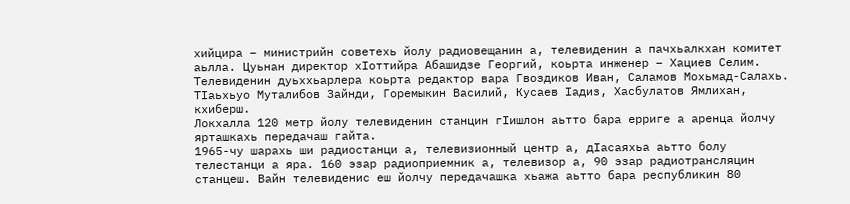хийцира – министрийн советехь йолу радиовещанин а, телевиденин а пачхьалкхан комитет аьлла. Цуьнан директор хIоттийра Абашидзе Георгий, коьрта инженер – Хациев Селим. Телевиденин дуьххьарлера коьрта редактор вара Гвоздиков Иван, Саламов Мохьмад-Салахь. ТIаьхьуо Муталибов Зайнди, Горемыкин Василий, Кусаев Iадиз, Хасбулатов Ямлихан, кхиберш.
Локхалла 120 метр йолу телевиденин станцин гIишлон аьтто бара ерриге а аренца йолчу ярташкахь передачаш гайта.
1965-чу шарахь ши радиостанци а, телевизионный центр а, дIасаяхьа аьтто болу телестанци а яра. 160 эзар радиоприемник а, телевизор а, 90 эзар радиотрансляцин станцеш. Вайн телевиденис еш йолчу передачашка хьажа аьтто бара республикин 80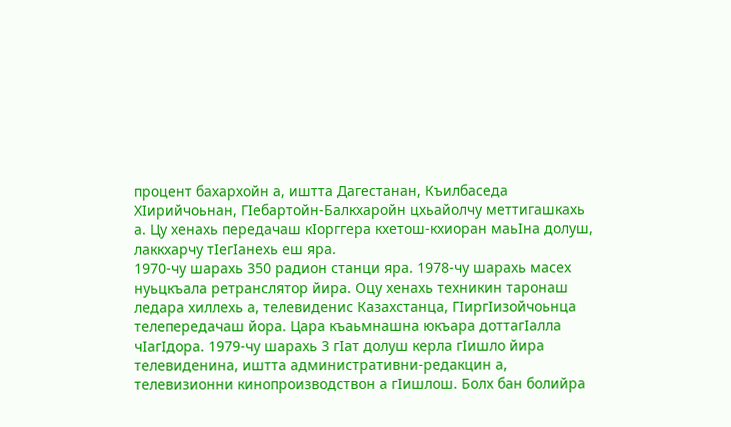процент бахархойн а, иштта Дагестанан, Къилбаседа ХIирийчоьнан, ГIебартойн-Балкхаройн цхьайолчу меттигашкахь а. Цу хенахь передачаш кIорггера кхетош-кхиоран маьIна долуш, лаккхарчу тIегIанехь еш яра.
1970-чу шарахь 350 радион станци яра. 1978-чу шарахь масех нуьцкъала ретранслятор йира. Оцу хенахь техникин таронаш ледара хиллехь а, телевиденис Казахстанца, ГIиргIизойчоьнца телепередачаш йора. Цара къаьмнашна юкъара доттагIалла чIагIдора. 1979-чу шарахь 3 гIат долуш керла гIишло йира телевиденина, иштта административни-редакцин а, телевизионни кинопроизводствон а гIишлош. Болх бан болийра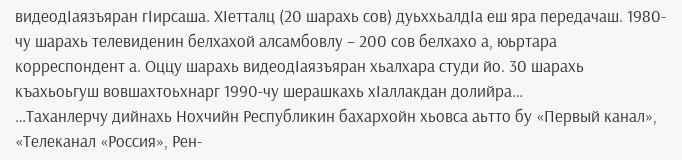видеодIаязъяран гIирсаша. ХIетталц (20 шарахь сов) дуьххьалдIа еш яра передачаш. 1980-чу шарахь телевиденин белхахой алсамбовлу – 200 сов белхахо а, юьртара корреспондент а. Оццу шарахь видеодIаязъяран хьалхара студи йо. 30 шарахь къахьоьгуш вовшахтоьхнарг 1990-чу шерашкахь хIаллакдан долийра…
…Таханлерчу дийнахь Нохчийн Республикин бахархойн хьовса аьтто бу «Первый канал», «Телеканал «Россия», Рен-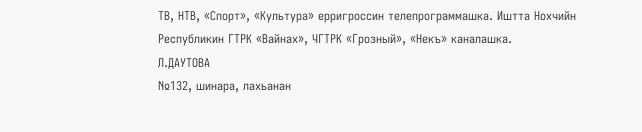ТВ, НТВ, «Спорт», «Культура» ерригроссин телепрограммашка. Иштта Нохчийн Республикин ГТРК «Вайнах», ЧГТРК «Грозный», «Некъ» каналашка.
Л.ДАУТОВА
№132, шинара, лахьанан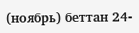(ноябрь) беттан 24-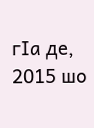гIа де, 2015 шо